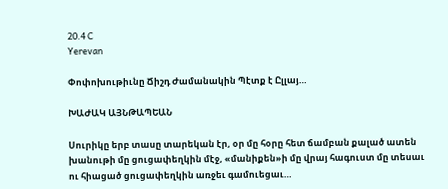20.4 C
Yerevan

Փոփոխութիւնը Ճիշդ Ժամանակին Պէտք է Ըլլայ…

ԽԱԺԱԿ ԱՅՆԹԱՊԵԱՆ

Սուրիկը երբ տասը տարեկան էր, օր մը հօրը հետ ճամբան քալած ատեն խանութի մը ցուցափեղկին մէջ, «մանիքեն»ի մը վրայ հագուստ մը տեսաւ ու հիացած ցուցափեղկին առջեւ գամուեցաւ…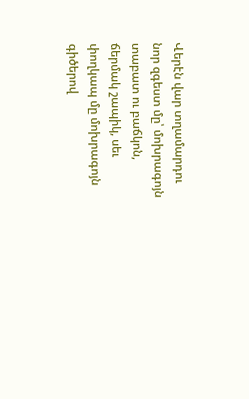Վերէն վար տղամարդու նոր զգեստ մը՝ մոխրագոյն տաբատ ու բաճկոն, ճերմակ շապիկ, սեւ փողկապ մը մոխրագոյն գիծերով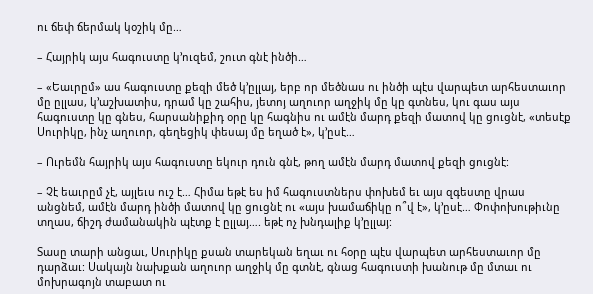ու ճեփ ճերմակ կօշիկ մը…

– Հայրիկ այս հագուստը կ’ուզեմ, շուտ գնէ ինծի…

– «Եաւրըմ» աս հագուստը քեզի մեծ կ’ըլլայ, երբ որ մեծնաս ու ինծի պէս վարպետ արհեստաւոր մը ըլլաս, կ’աշխատիս, դրամ կը շահիս, յետոյ աղուոր աղջիկ մը կը գտնես, կու գաս այս հագուստը կը գնես, հարսանիքիդ օրը կը հագնիս ու ամէն մարդ քեզի մատով կը ցուցնէ, «տեսէք Սուրիկը, ինչ աղուոր, գեղեցիկ փեսայ մը եղած է», կ’ըսէ…

– Ուրեմն հայրիկ այս հագուստը եկուր դուն գնէ, թող ամէն մարդ մատով քեզի ցուցնէ:

– Չէ եաւրըմ չէ, այլեւս ուշ է… Հիմա եթէ ես իմ հագուստներս փոխեմ եւ այս զգեստը վրաս անցնեմ, ամէն մարդ ինծի մատով կը ցուցնէ ու «այս խամաճիկը ո՞վ է», կ’ըսէ… Փոփոխութիւնը տղաս, ճիշդ ժամանակին պէտք է ըլլայ…. եթէ ոչ խնդալիք կ’ըլլայ:

Տասը տարի անցաւ, Սուրիկը քսան տարեկան եղաւ ու հօրը պէս վարպետ արհեստաւոր մը դարձաւ: Սակայն նախքան աղուոր աղջիկ մը գտնէ, գնաց հագուստի խանութ մը մտաւ ու մոխրագոյն տաբատ ու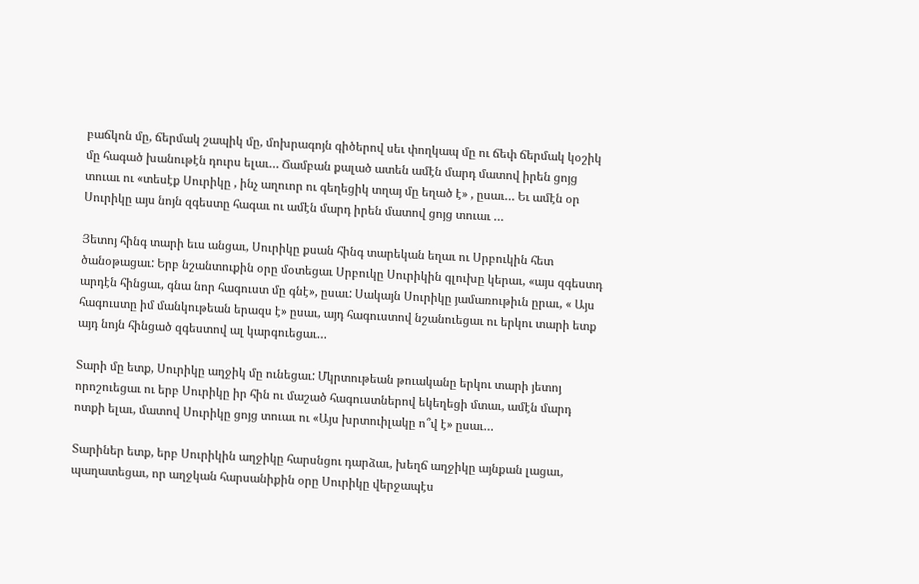բաճկոն մը, ճերմակ շապիկ մը, մոխրագոյն գիծերով սեւ փողկապ մը ու ճեփ ճերմակ կօշիկ մը հագած խանութէն դուրս ելաւ… Ճամբան քալած ատեն ամէն մարդ մատով իրեն ցոյց տուաւ ու «տեսէք Սուրիկը , ինչ աղուոր ու գեղեցիկ տղայ մը եղած է» , ըսաւ… Եւ ամէն օր Սուրիկը այս նոյն զգեստը հագաւ ու ամէն մարդ իրեն մատով ցոյց տուաւ …

Յետոյ հինգ տարի եւս անցաւ, Սուրիկը քսան հինգ տարեկան եղաւ ու Սրբուկին հետ ծանօթացաւ: Երբ նշանտուքին օրը մօտեցաւ Սրբուկը Սուրիկին գլուխը կերաւ, «այս զգեստդ արդէն հինցաւ, գնա նոր հագուստ մը գնէ», ըսաւ: Սակայն Սուրիկը յամառութիւն ըրաւ, « Այս հագուստը իմ մանկութեան երազս է» ըսաւ, այդ հագուստով նշանուեցաւ ու երկու տարի ետք այդ նոյն հինցած զգեստով ալ կարգուեցաւ…

Տարի մը ետք, Սուրիկը աղջիկ մը ունեցաւ: Մկրտութեան թուականը երկու տարի յետոյ որոշուեցաւ ու երբ Սուրիկը իր հին ու մաշած հագուստներով եկեղեցի մտաւ, ամէն մարդ ոտքի ելաւ, մատով Սուրիկը ցոյց տուաւ ու «Այս խրտուիլակը ո՞վ է» ըսաւ…

Տարիներ ետք, երբ Սուրիկին աղջիկը հարսնցու դարձաւ, խեղճ աղջիկը այնքան լացաւ, պաղատեցաւ, որ աղջկան հարսանիքին օրը Սուրիկը վերջապէս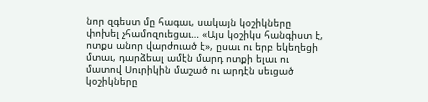նոր զգեստ մը հագաւ, սակայն կօշիկները փոխել չհամոզուեցաւ… «Այս կօշիկս հանգիստ է, ոտքս անոր վարժուած է», ըսաւ ու երբ եկեղեցի մտաւ, դարձեալ ամէն մարդ ոտքի ելաւ ու մատով Սուրիկին մաշած ու արդէն սեւցած կօշիկները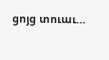ցոյց տուաւ…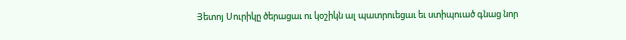Յետոյ Սուրիկը ծերացաւ ու կօշիկն ալ պատրուեցաւ եւ ստիպուած գնաց նոր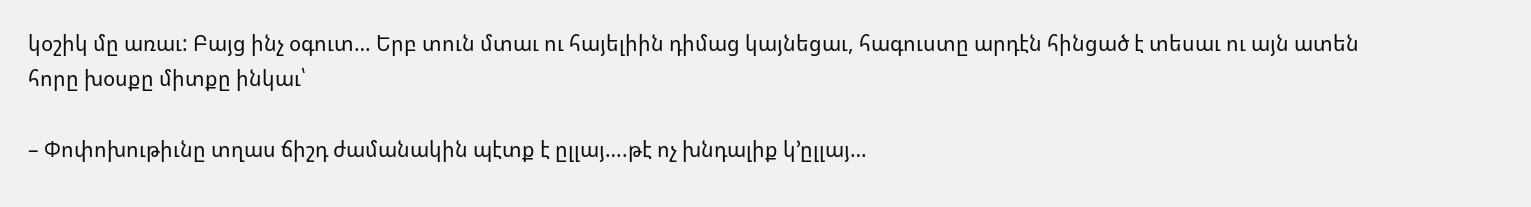կօշիկ մը առաւ: Բայց ինչ օգուտ… Երբ տուն մտաւ ու հայելիին դիմաց կայնեցաւ, հագուստը արդէն հինցած է տեսաւ ու այն ատեն հորը խօսքը միտքը ինկաւ՝

– Փոփոխութիւնը տղաս ճիշդ ժամանակին պէտք է ըլլայ….թէ ոչ խնդալիք կ’ըլլայ…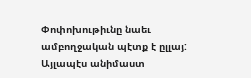Փոփոխութիւնը նաեւ ամբողջական պէտք է ըլլայ: Այլապէս անիմաստ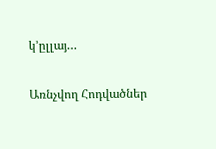կ’ըլլայ…

Առնչվող Հոդվածներ